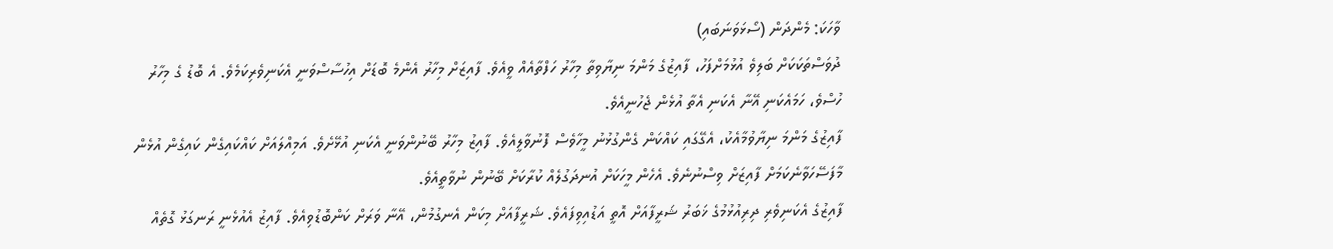ވާހަކަ: މެންދަން (ސޯޅަވަނަބައި)
ދުވަސްތަކަކަށް ބަލިވެ އުޅުމަށްފަހު، ފާއިޒުގެ މަންމަ ނިޔާވިތާ މިހާރު ހަފްތާއެއް ވީއެވެ. ފާއިޒަށް މިހާރު އެންމެ ބޮޑަށް އިހުސާސްވަނީ އެކަނިވެރިކަމެވެ. އެ ބޮޑު ގެ މިހާރު ހުސްވެ، ހަމައެކަނި އޭނާ އެކަނި އެތާ އުޅެން ޖެހުނީއެވެ.
ފާއިޒުގެ މަންމަ ނިޔާވުމާއެކު، އެގޭގައި ކައްކަން ގެންގުޅުނު މީހާވެސް ފޮނުވާލީއެވެ. ފާއިޒު މިހާރު ބޭނުންވަނީ އެކަނި އުޅޭށެވެ. އަމިއްލައަށް ކައްކައިގެން ކައިގެން އުޅެން މާފަސޭހަވާނެކަމަށް ފާއިޒަށް ވިސްނުނެވެ. އެހެން މީހަކަށް އުނދަގުލެއް ކުރާކަށް ބޭނުން ނުވާތީއެވެ.
ފާއިޒުގެ އެކަނިވެރި ދިރިއުޅުމުގެ ޚަބަރު ޝަރީފާއަށް އޮތީ އަޑުއިވިފައެވެ. ޝަރީފާއަށް މިކަން އެނގުމުން، އޭނާ ވަރަށް ކަންބޮޑުވިއެވެ. ފާއިޒު އެއުޅެނީ ރަނގަޅު ގޮތެއް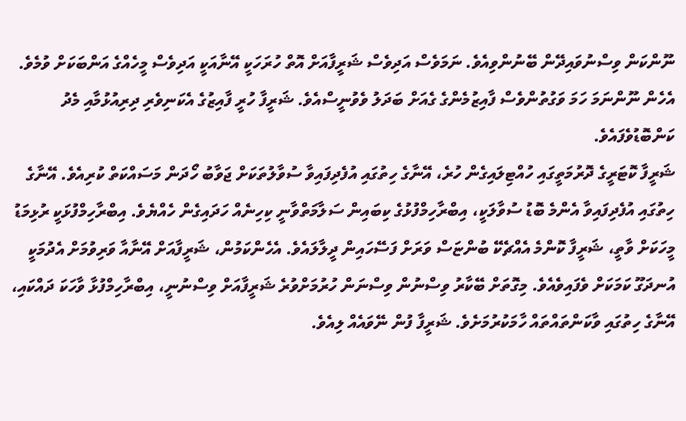ނޫންކަން ވިސްނުވައިދޭން ބޭނުންވިއެވެ. ނަމަވެސް އަދިވެސް ޝަރީފާއަށް އޮތް ހުރަހަކީ އޭނާއަކީ އަދިވެސް މީހެއްގެ އަންބަކަށް ވުމެވެ. އެހެން ނޫންނަމަ ހަމަ ވަގުތުންވެސް ފާއިޒުމެންގެ ގެއަށް ބަދަލު ވެވުނީސްއެވެ. ޝަރީފާ ހުރީ ފާއިޒުގެ އެކަނިވެރި ދިރިއުޅުމާއި މެދު ކަންބޮޑުވެފައެވެ.
ޝަރީފާ ކޮޓަރީގެ ދޮރުމަތީގައި ހުއްޓިލައިގެން ހުރެ، އޭނާގެ ހިތުގައި އުފެދިފައިވާ ސުވާލުތަކަށް ޖަވާބު ހޯދަން މަސައްކަތް ކުރިއެވެ. އޭނާގެ ހިތުގައި އުފެދިފައިވާ އެންމެ ބޮޑު ސުވާލަކީ، އިބްރާހިމްފުޅުގެ ކިބައިން ސަލާމަތްވާނީ ކިހިނެއް ހަދައިގެން ހެއްޔެވެ. އިބްރާހިމްފުޅަކީ ރުޅިމަޑު މީހަކަށް ވާތީ، ޝަރީފާ ކޮންމެ އެއްޗެކޭ ބުންޏަސް ވަރަށް ފަސޭހައިން ދީލާލައެވެ. އެހެންކަމުން، ޝަރީފާއަށް އޭނާއާ ވަރިވުމަށް އެދުމަކީ އުނދަގޫ ކަމަކަށް ވެފައިވެއެވެ. މިގޮތަށް ބޭކާރު ވިސްނުން ވިސްނަން ހުރުމަށްވުރެ ޝަރީފާއަށް ވިސްނުނީ، އިބްރާހިމްފުޅާ ވާހަކަ ދައްކައި، އޭނާގެ ހިތުގައި ވާކަންތައްތައް ހާމަކުރުމަށެވެ. ޝަރީފާ ފުން ނޭވައެއް ލިއެވެ.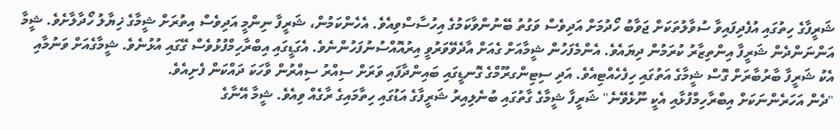ޝަރީފާގެ ހިތުގައި އުފެދިފައިވާ ސުވާލުތަކަށް ޖަވާބު ހޯދުމަށް އަދިވެސް ވަގުތު ބޭނުންވާކަމުގެ އިހުސާސްވިއެވެ. އެހެންކަމުން، ޝަރީފާ ނިންމީ އަދިވެސް އިތުރަށް ޝީމާގެ ޚިޔާލު ހޯދާލާށެވެ. ޝީމާ އަންނަންދެން ޝަރީފާ އިންތިޒާރު ކުރަމުން ދިޔައެވެ. އެންމެފަހުން ޝީމާއަށް ގެއަށް އާދެވޭވަރުވީ އިރުއޮއްސުނުފަހުންނެވެ. އެގަޑީގައި އިބްރާހިމްފުޅުވެސް ގޭގައި އުޅުނެވެ. ޝީމާގެއަށް ވަނުމާއި އެކު ޝަރީފާ ބާރުބާރަށް ގޮސް ޝީމާގެ އަތުގައި ހިފެހެއްޓިއެވެ. އަދި ސިޓިންގރޫމްގެ ގޮނޑީގައި ބައިންދާފައި ވަރަށް ސިއްރު ސިއްރުން ވާހަކަ ދައްކަން ފެށިއެވެ.
"ދެން އަހަރެންނަކަށް އިބްރާހިމްފުޅާއި އެކީ ނޫޅެވޭނެ" ޝަރީފާ ޝީމާގެ ގާތުގައި ބުނެލިއިރު ޝަރީފާގެ އަޑުގައި ހިތާމައިގެ ރާގެއް ވިއެވެ. ޝީމާ އޭނާގެ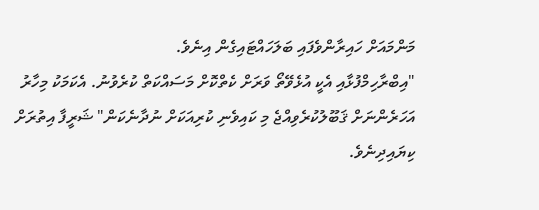މަންމައަށް ހައިރާންވެފައި ބަލަހައްޓައިގެން އިނެވެ.
"އިބްރާހިމްފުޅާއި އެކީ އުޅެވޭތޯ ވަރަށް ކެތްކޮށް މަސައްކަތް ކުރެވުނު. އެކަމަކު މިހާރު އަހަރެންނަށް ޤަބޫލުކުރެވިއްޖެ މި ކައިވެނި ކުރިއަކަށް ނުދާނެކަން" ޝަރީފާ އިތުރަށް ކިޔައިދިނެވެ.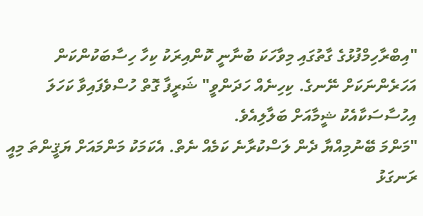"އިބްރާހިމްފުޅުގެ ގާތުގައި މިވާހަކަ ބުނާނީ ކޮންއިރަކު ކިހާ ހިސާބަކުންކަން އަހަރެންނަކަށް ނޭނގެ. ކިހިނެއް ހަދަންވީ" ޝަރީފާ ގޮތް ހުސްވެފައިވާ ކަހަލަ އިހުސާސަކާއެކު ޝީމާއަށް ބަލާލިއެވެ.
"މަންމަ ބޭނުމިއްޔާ ދެން ލަސްކުރާނެ ކަމެއް ނެތް. އެކަމަކު މަންމައަށް ޔަޤީންތަ މިއީ ރަނގަޅު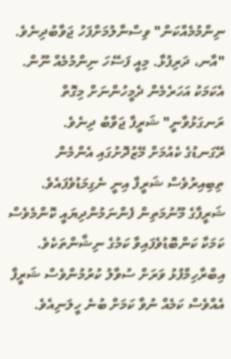ނިންމުމެއްކަން" ވިސްނާލުމަށްފަހު ޖަވާބުދިނެވެ.
"އާނ، ދަރިފުޅާ. މިއީ ފަސޭހަ ނިންމުމެއް ނޫން. އެކަމަކު އަހަރެމެން ދެމީހުންނަށް މިގޮތް ރަނގަޅުވާނީ" ޝަރީފާ ޖަވާބު ދިނެވެ.
ރޭގަނޑުގެ ކެއުމަށް މޭޒުދޮށުގައި އެންމެން ތިބިއިރުވެސް ޝަރީފާ އިނީ ނެގިމަޑުވެފައެވެ. ޝަރީފާގެ މޫނުމަތިން ފެންނަމުންދިޔައީ ކޮންމެވެސް ކަމަކާ ކަންބޮޑުވެފައިވާ ކަމުގެ ނިޝާންތަކެވެ. އިބްރާހިމްފުޅު ވަރަށް ސުވާލު ކުރުމުންވެސް ޝަރީފާ އެއްވެސް ކަމެއް ނުވާ ކަމަށް ބުނެ ހީލަނިއެވެ.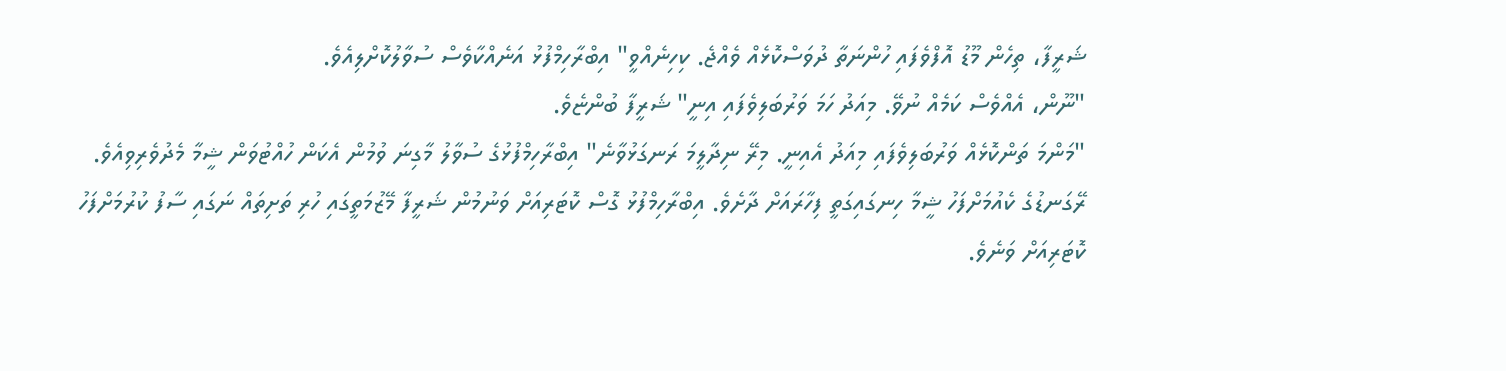ޝަރީފާ، ތިހެން މޫޑު އޮފްވެފައި ހުންނަތާ ދުވަސްކޮޅެއް ވެއްޖެ. ކިހިނެއްވީ" އިބްރާހިމްފުޅު އަނެއްކާވެސް ސުވާލުކޮށްލިއެވެ.
"ނޫން، އެއްވެސް ކަމެއް ނުވޭ. މިއަދު ހަމަ ވަރުބަލިވެފައި އިނީ" ޝަރީފާ ބުންޏެވެ.
"މަންމަ ތަންކޮޅެއް ވަރުބަލިވެފައި މިއަދު އެއިނީ. މިރޭ ނިދާލީމަ ރަނގަޅުވާނެ" އިބްރާހިމްފުޅުގެ ސުވާލު މާގިނަ ވުމުން އެކަން ހުއްޓުވަން ޝީމާ މެދުވެރިވިއެވެ.
ރޭގަނޑުގެ ކެއުމަށްފަހު ޝީމާ ހިނގައިގަތީ ފިހާރައަށް ދާށެވެ. އިބްރާހިމްފުޅު ގޮސް ކޮޓަރިއަށް ވަނުމުން ޝަރީފާ މޭޒުމަތީގައި ހުރި ތަށިތައް ނަގައި ސާފު ކުރުމަށްފަހު ކޮޓަރިއަށް ވަނެވެ.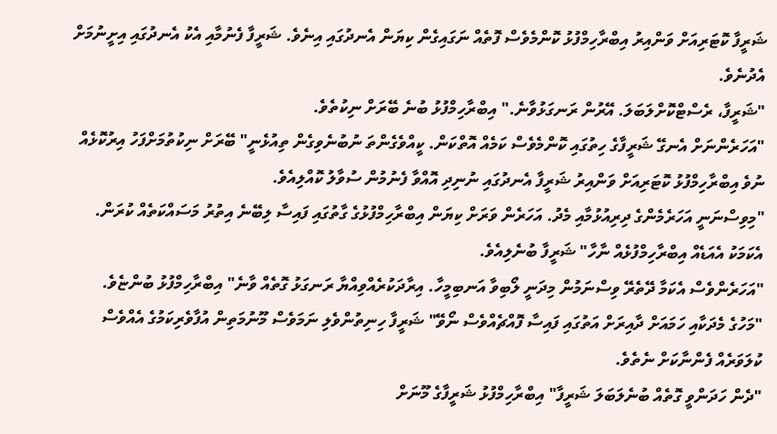ޝަރީފާ ކޮޓަރިއަށް ވަންއިރު އިބްރާހިމްފުޅު ކޮންމެވެސް ފޮތެއް ނަގައިގެން ކިޔަން އެނދުގައި އިނެވެ. ޝަރީފާ ފެނުމާއި އެކު އެނދުގައި އިށީނުމަށް އެދުނެވެ.
"ޝަރީފާ، ރެސްޓްކޮށްލަބަލަ. އޭރުން ރަނގަޅުވާނެ." އިބްރާހިމްފުޅު ބުނެ ބޭރަށް ނިކުތެވެ.
"އަހަރެންނަށް އެނގޭ ޝަރީފާގެ ހިތުގައި ކޮންމެވެސް ކަމެއް އޮތްކަން. ކީއްވެގެންތަ ނުބުނެވިގެން ތިއުޅެނީ" ބޭރަށް ނިކުތުމަށްފަހު އިރުކޮޅެއް ނުވެ އިބްރާހިމްފުޅު ކޮޓަރިއަށް ވަންއިރު ޝަރީފާ އެނދުގައި ނުނިދި އޮއްވާ ފެނުމުން ސުވާލު ކޮއްލިއެވެ.
"މިވިސްނަނީ އަހަރެމެންގެ ދިރިއުޅުމާއި މެދު. އަހަރެން ވަރަށް ކިޔަން އިބްރާހިމްފުޅުގެ ގާތުގައި ފައިސާ ލިބޭނެ އިތުރު މަސައްކަތެއް ކުރަން. އެކަމަކު އެއަޑެއް އިބްރާހިމްފުޅެއް ނާހާ" ޝަރީފާ ބުނެލިއެވެ.
"އަހަރެންވެސް އެކަމާ ދޭތެރޭ ވިސްނަމުން މިދަނީ ލޯބިވާ އަނބިމީހާ. އިރާދަކުރެއްވިއްޔާ ރަނގަޅު ގޮތެއް ވާނެ" އިބްރާހިމްފުޅު ބުންޏެވެ.
"މަހުގެ މެދަކާއި ހަމައަށް ދާއިރަށް އަތުގައި ފައިސާ ފޮއްޗެއްވެސް ނޯވޭ" ޝަރީފާ ހިނިތުންވެލި ނަމަވެސް މޫނުމަތިން އުފާވެރިކަމުގެ އެއްވެސް ކުލަވަރެއް ފެންނާކަށް ނެތެވެ.
"ދެން ހަދަންވީ ގޮތެއް ބުނެލަބަލަ ޝަރީފާ" އިބްރާހިމްފުޅު ޝަރީފާގެ މޫނަށް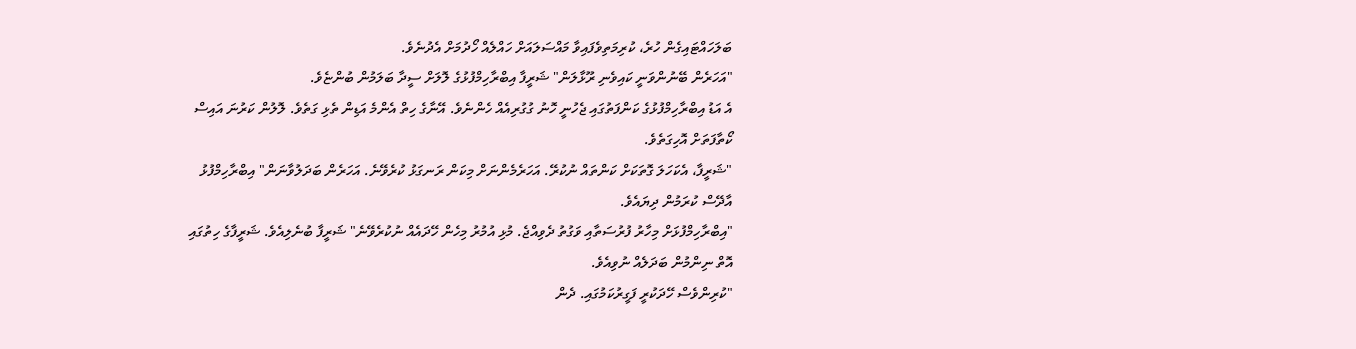ބަލަހައްޓައިގެން ހުރެ، ކުރިމަތިވެފައިވާ މައްސަލައަށް ހައްލެއް ހޯދުމަށް އެދުނެވެ.
"އަހަރެން ބޭނުންވަނީ ކައިވެނި ރޫޅާލަން" ޝަރީފާ އިބްރާހިމްފުޅުގެ ލޮލަށް ސީދާ ބަލަމުން ބުންޏެވެ.
އެ އަޑު އިބްރާހިމްފުޅުގެ ކަންފަތުގައި ޖެހުނީ ހޮނު ގުގުރިއެއް ހެންނެވެ. އޭނާގެ ހިތް އެންމެ އަޑިން ތެޅި ގަތެވެ. ލޮލުން ކަރުނަ އައިސް ކޯތާފަތަށް އޮހިގަތެވެ.
"ޝަރީފާ، އެކަހަލަ ގޮތަކަށް ކަންތައް ނުކުރޭ. އަހަރެމެންނަށް މިކަން ރަނގަޅު ކުރެވޭނެ. އަހަރެން ބަދަލުވާނަން" އިބްރާހިމްފުޅު އާދޭސް ކުރަމުން ދިޔައެވެ.
"އިބްރާހިމްފުޅަށް މިހާރު ފުރުސަތާއި ވަގުތު ދެވިއްޖެ. މުޅި އުމުރު މިހެން ހޭދައެއް ނުކުރެވޭނެ" ޝަރީފާ ބުނެލިއެވެ. ޝަރީފާގެ ހިތުގައި އޮތް ނިންމުން ބަދަލެއް ނުވިއެވެ.
"ކުރިންވެސް ހޭދަކުރީ ފަގީރުކަމުގައި. ދެން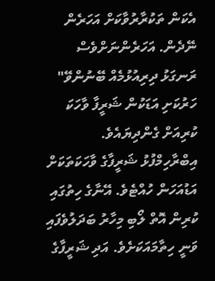އެކަން ތަކުރާރުވާކަށް އަހަރެން ނޭދެން. އަހަރެންނަށްވެސް ރަނގަޅު ދިރިއުޅުމެއް ބޭނުންވޭ" ހަރުކަށި އަޑަކުން ޝަރީފާ ވާހަކަ ކުރިއަށް ގެންދިޔައެވެ.
އިބްރާހިމްފުޅު ޝަރީފާގެ ވާހަކަތަކަށް އަޑުއަހަން ހުއްޓެވެ. އޭނާގެ ހިތުގައި ކުރިން އޮތް ލޯބި މިހާރު ބަދަލުވެފައި ވަނީ ހިތާމައަކަށެވެ. އަދި ޝަރީފާގެ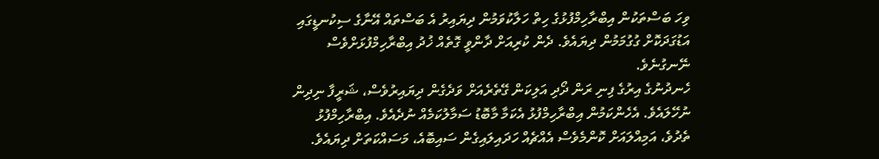ވިހަ ބަސްތަކުން އިބްރާހިމްފުޅުގެ ހިތް ހަލާކުވަމުން ދިޔައިރު އެ ބަސްތައް އޭނާގެ ސިކުނޑީގައި އަޑުގަދަކޮށް ގުގުމަމުން ދިޔައެވެ. ދެން ކުރިއަށް ދާންވީ ގޮތެއް ޚުދު އިބްރާހިމްފުޅަށްވެސް ނޭނގުނެވެ.
ހެނދުނުގެ އިރުގެ ފިނި ރަން ދޯދި އަލިކަން ގޭތެރެއަށް ވަދެގެން ދިޔައިރުވެސް، ޝަރީފާ ނިދިން ނުހޭލައެވެ. އެހެންކަމުން އިބްރާހިމްފުޅު އެކަމާ މާބޮޑު ސަމާލުކަމެއް ނުދެއެވެ. އިބްރާހިމްފުޅު ތެދުވެ، އަމިއްލައަށް ކޮންމެވެސް އެއްޗެއް ހަދައިލައިގެން ސައިބޮއެ، މަސައްކަތަށް ދިޔައެވެ.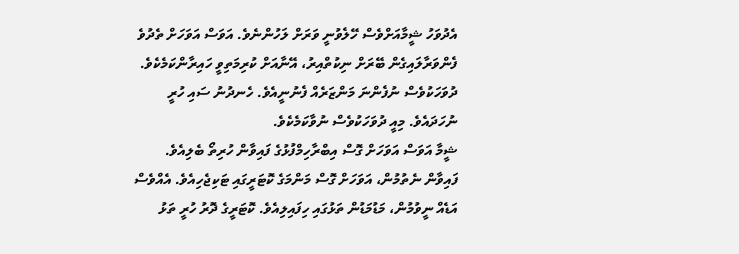އެދުވަހު ޝީމާއަށްވެސް ހޭލެވުނީ ވަރަށް ލަހުންނެވެ. އަވަސް އަވަހަށް ތެދުވެ ފެންވަރާލައިގެން ބޭރަށް ނިކުތްއިރު، އޭނާއަށް ކުރިމަތިވީ ހައިރާންކަމެކެވެ. ދުވަހަކުވެސް ނުފެންނަ މަންޒަރެއް ފެނުނީއެވެ. ހެނދުނު ސައި ހުރީ ނުހަދައެވެ. މިއީ ދުވަހަކުވެސް ނުވާކަމެކެވެ.
ޝީމާ އަވަސް އަވަހަށް ގޮސް އިބްރާހިމްފުޅުގެ ފައިވާން ހުރިތޯ ބެލިއެވެ. ފައިވާން ނެތުމުން، އަވަހަށް ގޮސް މަންމަގެ ކޮޓަރީގައި ޓަކިޖެހިއެވެ. އެއްވެސް އަޑެއް ނީވުމުން، މަޑުމަޑުން ތަޅުގައި ހިފައިލިއެވެ. ކޮޓަރީގެ ދޮރު ހުރީ ތަޅު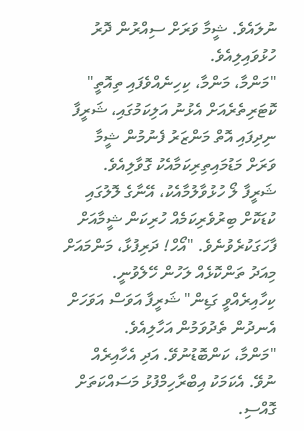ނުލައެވެ. ޝީމާ ވަރަށް ސިއްރުން ދޮރު ހުޅުވައިލިއެވެ.
"މަންމާ، މަންމާ، ކިހިނެއްވެފައި ތިއޮތީ" ކޮޓަރިތެރެއަށް އެޅުނު އަލިކަމުގައި، ޝަރީފާ ނިދިފައި އޮތް މަންޒަރު ފެނުމުން ޝީމާ ވަރަށް މަޑުމައިތިރިކަމާއެކު ގޮވާލިއެވެ.
ޝަރީފާ ލޯ ހުޅުވާލުމާއެކު، އޭނާގެ ލޮލުގައި ކުޑަކޮށް ބިރުވެރިކަމެއް ހުރިކަން ޝީމާއަށް ފާހަގަކުރެވުނެވެ. "އޯހް! ދަރިފުޅާ، މަންމައަށް މިއަދު ތަންކޮޅެއް ލަހުން ހޭލެވުނީ. ކިހާއިރެއްވީ ގަޑިން" ޝަރީފާ އަވަސް އަވަހަށް އެނދުން ތެދުވަމުން އަހާލިއެވެ.
"މަންމާ، ކަންބޮޑުނުވޭ. އަދި އެހާއިރެއް ނުވޭ. އެކަމަކު އިބްރާހިމްފުޅު މަސައްކަތަށް ގޮއްސި.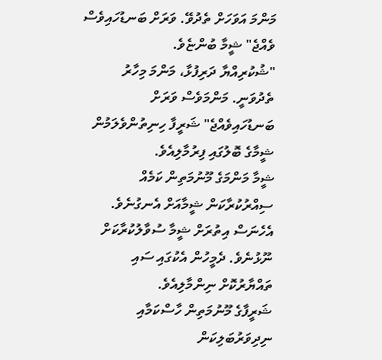މަންމަ އަވަހަށް ތެދުވޭ. ވަރަށް ބަނޑުހައިވެސް ވެއްޖެ" ޝީމާ ބުންޏެވެ.
"ޝުކުރިއްޔާ ދަރިފުޅާ، މަންމަ މިހާރު ތެދުވަނީ. މަންމަވެސް ވަރަށް ބަނޑުހައިވެއްޖެ" ޝަރީފާ ހިނިތުންވެލަމުން ޝީމާގެ ބޮލުގައި ފިރުމާލިއެވެ.
ޝީމާ މަންމަގެ މޫނުމަތިން ކަމެއް ސިއްރުކުރާކަން ޝީމާއަށް އެނގުނެވެ. އެހެނަސް އިތުރަށް ޝީމާ ސުވާލުކުރާކަށް ނޫޅުނެވެ. ދެމީހުން އެކުގައި ސައި ތައްޔާރުކޮށް ނިންމާލިއެވެ.
ޝަރީފާގެ މޫނުމަތިން ހާސްކަމާއި ނިދިވަރުބަލިކަން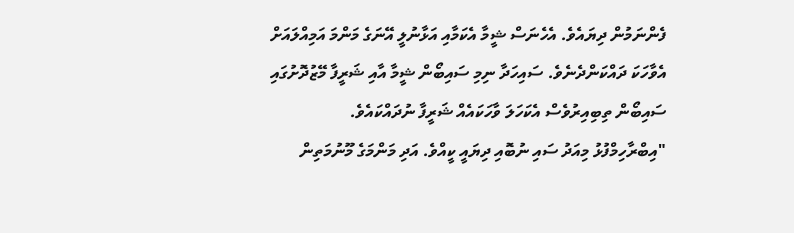ފެންނަމުން ދިޔައެވެ. އެހެނަސް ޝީމާ އެކަމާއި އަޅާނުލީ އޭނަގެ މަންމަ އަމިއްލައަށް އެވާހަކަ ދައްކަންދެނެވެ. ސައިހަދާ ނިމި ސައިބޯން ޝީމާ އާއި ޝަރީފާ މޭޒުދޮށުގައި ސައިބޯން ތިބިއިރުވެސް އެކަހަލަ ވާހަކައެއް ޝަރީފާ ނުދައްކައެވެ.
"އިބްރާހިމްފުޅު މިއަދު ސައި ނުބޮއި ދިޔައީ ކީއްވެ. އަދި މަންމަގެ މޫނުމަތިން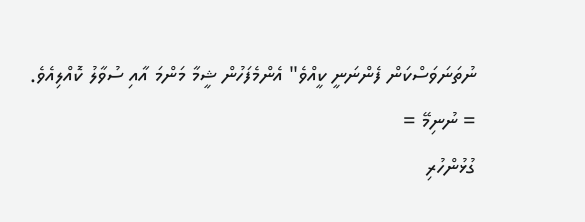ނުތަނަވަސްކަން ފެންނަނީ ކީއްވެ" އެންމެފަހުން ޝީމާ މަންމަ އާއި ސުވާލު ކޮއްލިއެވެ.
= ނުނިމޭ =
ގުޅުންހުރި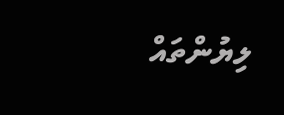ލިޔުންތައް